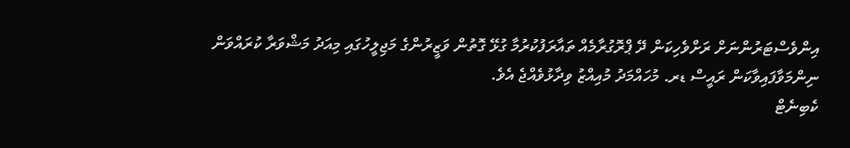އިންވެސްޓަރުންނަށް ރަށްވެހިކަން ދޭ ޕްރޮގުރާމެއް ތައާރަފުކުރުމާ ގުޅޭ ގޮތުން ވަޒީރުންގެ މަޖިލީހުގައި މިއަދު މަޝްވަރާ ކުރައްވަން ނިންމަވާފައިވާކަން ރައީސް ޑރ. މުހައްމަދު މުއިއްޒު ވިދާޅުވެއްޖެ އެވެ.
ކެބިނެޓް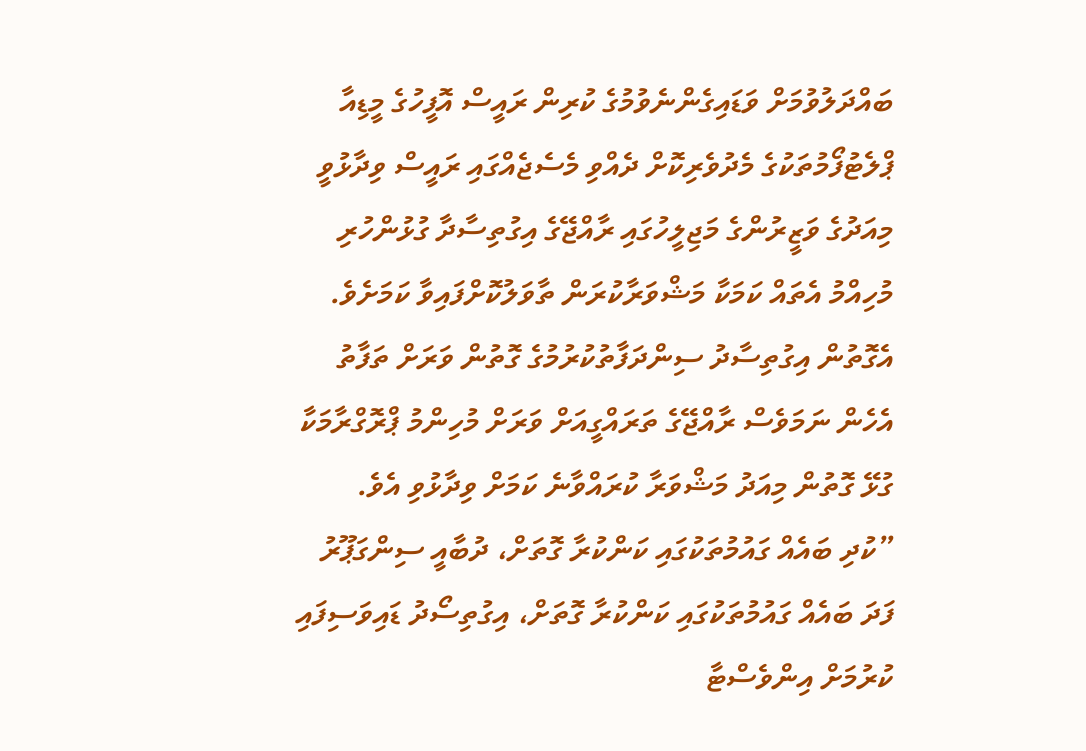ބައްދަލުވުމަށް ވަޑައިގެންނެވުމުގެ ކުރިން ރައީސް އޮފީހުގެ މީޑިއާ ޕްލެޓުފޯމުތަކުގެ މެދުވެރިކޮށް ދެއްވި މެސެޖެއްގައި ރައީސް ވިދާޅުވީ މިއަދުގެ ވަޒީރުންގެ މަޖިލީހުގައި ރާއްޖޭގެ އިގުތިސާދާ ގުޅުންހުރި މުހިއްމު އެތައް ކަމަކާ މަޝްވަރާކުރަން ތާވަލުކޮށްފައިވާ ކަމަށެވެ.
އެގޮތުން އިގުތިސާދު ސިންދަފާތުކުރުމުގެ ގޮތުން ވަރަށް ތަފާތު އެހެން ނަމަވެސް ރާއްޖޭގެ ތަރައްގީއަށް ވަރަށް މުހިންމު ޕްރޮގްރާމަކާ ގުޅޭ ގޮތުން މިއަދު މަޝްވަރާ ކުރައްވާނެ ކަމަށް ވިދާޅުވި އެވެ.
”ކުދި ބައެއް ގައުމުތަކުގައި ކަންކުރާ ގޮތަށް، ދުބާއީ ސިންގަޕޫރު ފަދަ ބައެއް ގައުމުތަކުގައި ކަންކުރާ ގޮތަށް، އިގުތިސޯދު ޑައިވަސިފައި ކުރުމަށް އިންވެސްޓާ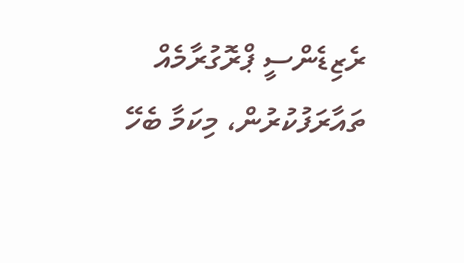ރެޒިޑެންސީ ޕްރޮގުރާމެއް ތައާރަފުކުރުން، މިކަމާ ބެހޭ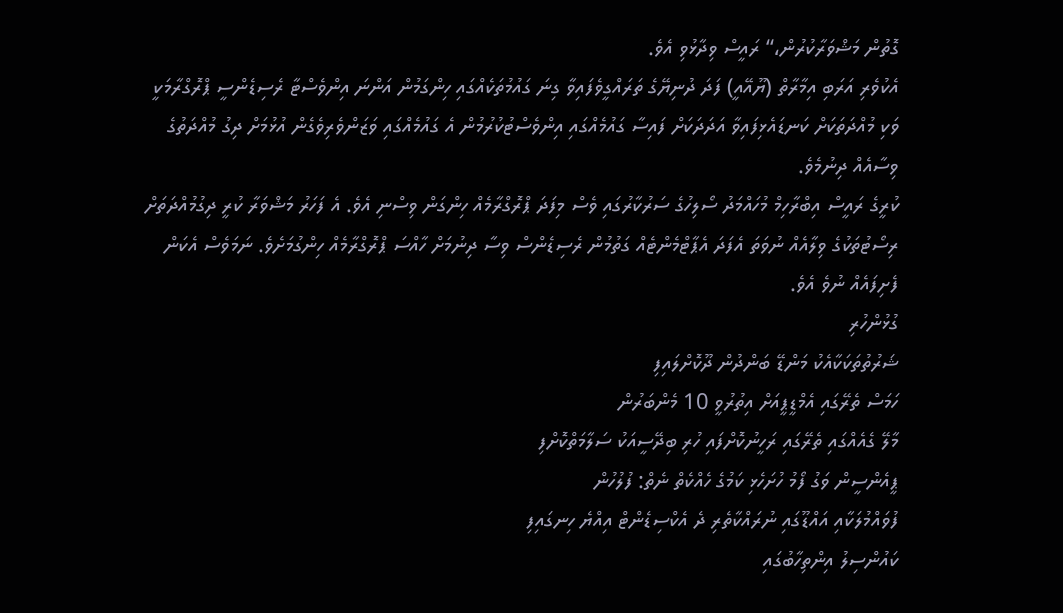ގޮތުން މަޝްވަރާކުރުން،“ ރައީސް ވިދާޅުވި އެވެ.
އެކުވެރި އަރަބި އިމާރާތް (ޔޫއޭއީ) ފަދަ ދުނިޔޭގެ ތަރައްގީވެފައިވާ ގިނަ ގައުމުތަކެއްގައި ހިންގަމުން އަންނަ އިންވެސްޓާ ރެސިޑެންސީ ޕްރޮގްރާމަކީ ވަކި މުއްދަތަކަށް ކަނޑައެޅިފައިވާ އަދަދަކަށް ފައިސާ ގައުމެއްގައި އިންވެސްޓުކުރުމުން އެ ގައުމެއްގައި ވަޒަންވެރިވެގެން އުޅުމަށް ދިގު މުއްދަތުގެ ވިސާއެއް ދިނުމެވެ.
ކުރީގެ ރައީސް އިބްރާހިމް މުހައްމަދު ސޯލިހުގެ ސަރުކާރުގައި ވެސް މިފަދަ ޕްރޮގްރާމެއް ހިންގަން ވިސްނި އެވެ. އެ ފަހަރު މަޝްވަރާ ކުރީ ދިގުމުއްދަތަށް ރިސޯޓުތަކުގެ ވިލާއެއް ނުވަތަ އެފަދަ އެޕާޓްމެންޓެއް ގަތުމުން ރެސިޑެންސް ވިސާ ދިނުމަށް ހާއްސަ ޕްރޮގްރާމެއް ހިންގުމަށެވެ. ނަމަވެސް އެކަން ފެށިފައެއް ނުވެ އެވެ.
ގުޅުންހުރި
ޝަރުތުތަކަކާއެކު މަންޑޭ ބަންދުން ދޫކޮށްލައިފި
ހަމަސް ތެރޭގައި އެމްޑީޕީއަށް އިތުރުވީ 10 މެންބަރުން
މާލޭ ގެއެއްގައި ތެރޭގައި ރަހީނުކޮށްފައި ހުރި ބިދޭސީއަކު ސަލާމަތްކޮށްފި
ޕީއެންސީން ވަގު ފޯމު ހުށަހެޅި ކަމުގެ ހެއްކެތް ނެތް: ފުލުހުން
ފުވައްމުލަކާއި އައްޑޫގައި ނުރައްކާތެރި ދެ އެކްސިޑެންޓް އިއްޔެ ހިނގައިފި
ކައުންސިލު އިންތިހާބުގައި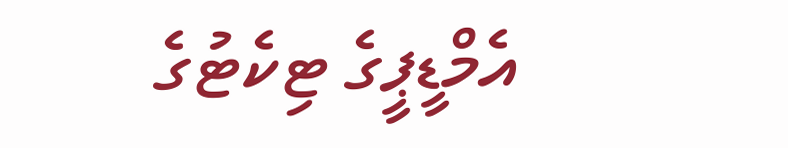އެމްޑީޕީގެ ޓިކެޓުގެ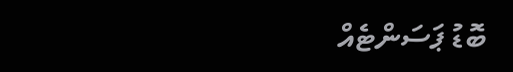ބޮޑު ޕަސަންޓެއް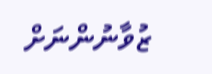ޒުވާނުންނަށް